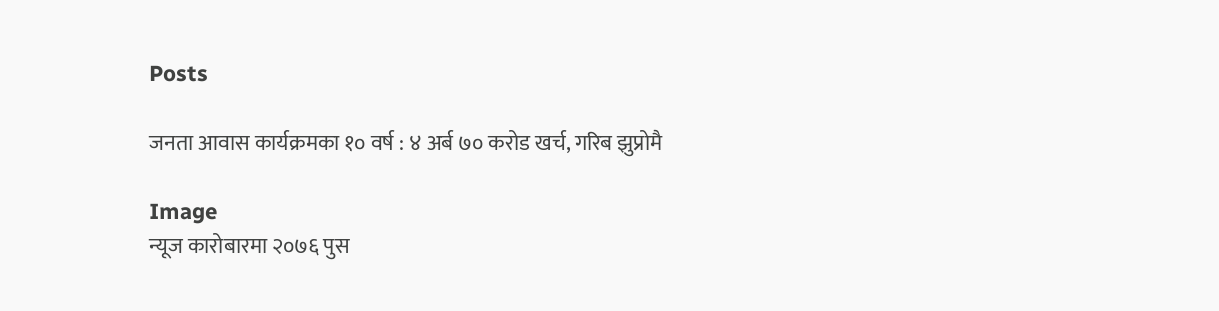Posts

जनता आवास कार्यक्रमका १० वर्ष : ४ अर्ब ७० करोड खर्च, गरिब झुप्रोमै

Image
न्यूज कारोबारमा २०७६ पुस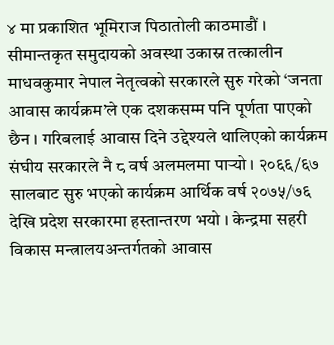४ मा प्रकाशित भूमिराज पिठातोली काठमाडौं । सीमान्तकृत समुदायको अवस्था उकास्न तत्कालीन माधवकुमार नेपाल नेतृत्वको सरकारले सुरु गरेको ‘जनता आवास कार्यक्रम’ले एक दशकसम्म पनि पूर्णता पाएको छैन । गरिबलाई आवास दिने उद्देश्यले थालिएको कार्यक्रम संघीय सरकारले नै ८ वर्ष अलमलमा पार्‍यो । २०६६/६७ सालबाट सुरु भएको कार्यक्रम आर्थिक वर्ष २०७५/७६ देखि प्रदेश सरकारमा हस्तान्तरण भयो । केन्द्रमा सहरी विकास मन्त्रालयअन्तर्गतको आवास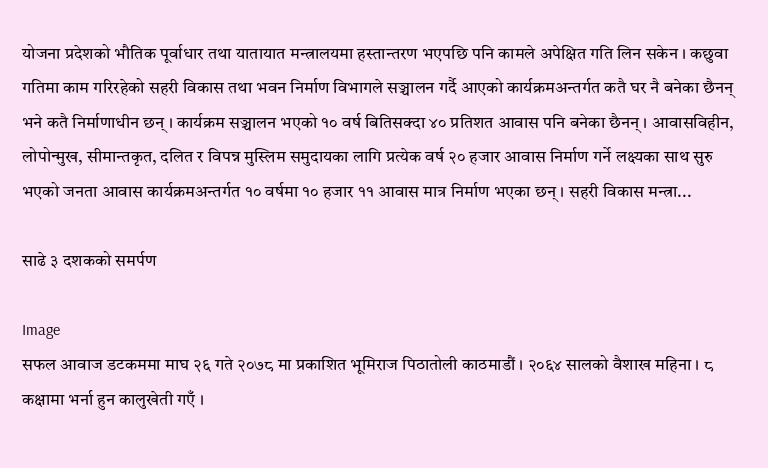योजना प्रदेशको भौतिक पूर्वाधार तथा यातायात मन्त्रालयमा हस्तान्तरण भएपछि पनि कामले अपेक्षित गति लिन सकेन । कछुवा गतिमा काम गरिरहेको सहरी विकास तथा भवन निर्माण विभागले सञ्चालन गर्दै आएको कार्यक्रमअन्तर्गत कतै घर नै बनेका छैनन् भने कतै निर्माणाधीन छन् । कार्यक्रम सञ्चालन भएको १० वर्ष बितिसक्दा ४० प्रतिशत आवास पनि बनेका छैनन् । आवासविहीन, लोपोन्मुख, सीमान्तकृत, दलित र विपन्न मुस्लिम समुदायका लागि प्रत्येक वर्ष २० हजार आवास निर्माण गर्ने लक्ष्यका साथ सुरु भएको जनता आवास कार्यक्रमअन्तर्गत १० वर्षमा १० हजार ११ आवास मात्र निर्माण भएका छन् । सहरी विकास मन्त्रा...

साढे ३ दशकको समर्पण

Image
सफल आवाज डटकममा माघ २६ गते २०७८ मा प्रकाशित भूमिराज पिठातोली काठमाडौं । २०६४ सालको वैशाख महिना । ८ कक्षामा भर्ना हुन कालुखेती गएँ ।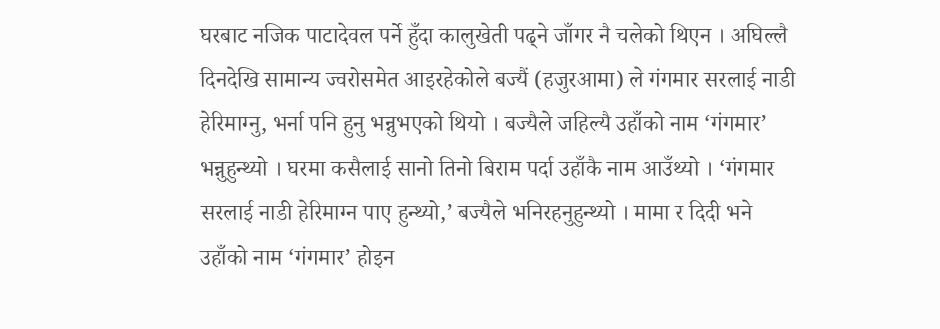घरबाट नजिक पाटादेवल पर्ने हुँदा कालुखेती पढ्ने जाँगर नै चलेको थिएन । अघिल्लै दिनदेखि सामान्य ज्वरोसमेत आइरहेकोले बज्यैं (हजुरआमा) ले गंगमार सरलाई नाडी हेरिमाग्नु, भर्ना पनि हुनु भन्नुभएको थियो । बज्यैले जहिल्यै उहाँको नाम ‘गंगमार’ भन्नुहुन्थ्यो । घरमा कसैलाई सानो तिनो बिराम पर्दा उहाँकै नाम आउँथ्यो । ‘गंगमार सरलाई नाडी हेरिमाग्न पाए हुन्थ्यो,’ बज्यैले भनिरहनुहुन्थ्यो । मामा र दिदी भने उहाँको नाम ‘गंगमार’ होइन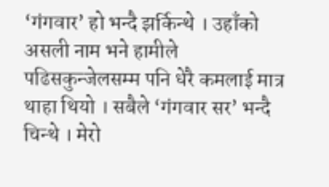‘गंगवार’ हो भन्दै झर्किन्थे । उहाँको असली नाम भने हामीले पढिसकुन्जेलसम्म पनि धेरै कमलाई मात्र थाहा थियो । सबैले ‘गंगवार सर’ भन्दै चिन्थे । मेरो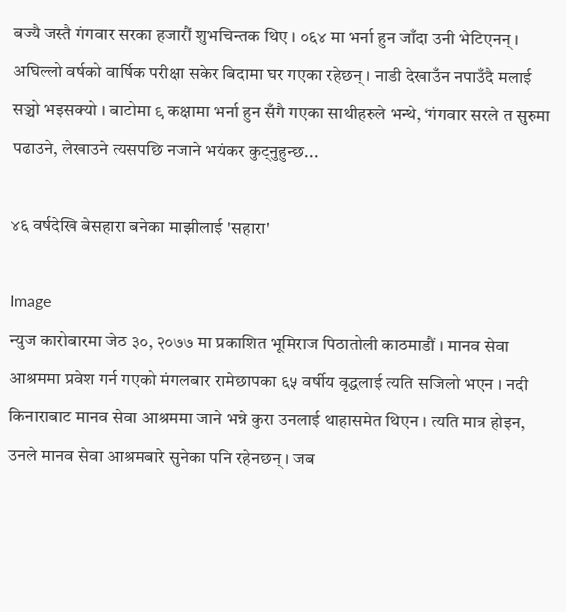बज्यै जस्तै गंगवार सरका हजारौं शुभचिन्तक थिए । ०६४ मा भर्ना हुन जाँदा उनी भेटिएनन् । अघिल्लो वर्षको वार्षिक परीक्षा सकेर बिदामा घर गएका रहेछन् । नाडी देखाउँन नपाउँदै मलाई सञ्चो भइसक्यो । बाटोमा ९ कक्षामा भर्ना हुन सँगै गएका साथीहरुले भन्थे, ‘गंगवार सरले त सुरुमा पढाउने, लेखाउने त्यसपछि नजाने भयंकर कुट्नुहुन्छ...

४६ वर्षदेखि बेसहारा बनेका माझीलाई 'सहारा'

Image
न्युज कारोबारमा जेठ ३०, २०७७ मा प्रकाशित भूमिराज पिठातोली काठमाडौं । मानव सेवा आश्रममा प्रवेश गर्न गएको मंगलबार रामेछापका ६५ वर्षीय वृद्धलाई त्यति सजिलो भएन । नदी किनाराबाट मानव सेवा आश्रममा जाने भन्ने कुरा उनलाई थाहासमेत थिएन । त्यति मात्र होइन, उनले मानव सेवा आश्रमबारे सुनेका पनि रहेनछन् । जब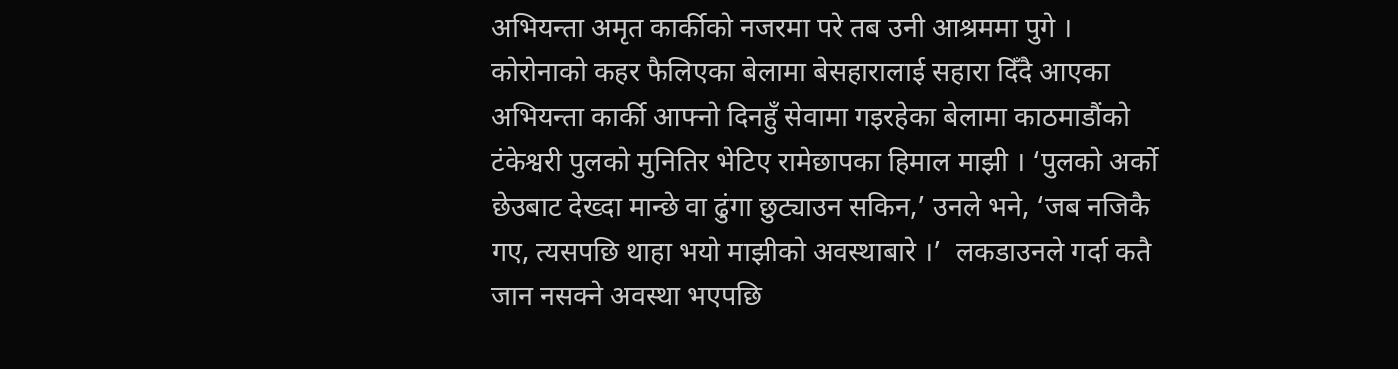अभियन्ता अमृत कार्कीको नजरमा परे तब उनी आश्रममा पुगे ।  कोरोनाको कहर फैलिएका बेलामा बेसहारालाई सहारा दिँदै आएका अभियन्ता कार्की आफ्नो दिनहुँ सेवामा गइरहेका बेलामा काठमाडौंको टंकेश्वरी पुलको मुनितिर भेटिए रामेछापका हिमाल माझी । ‘पुलको अर्को छेउबाट देख्दा मान्छे वा ढुंगा छुट्याउन सकिन,’ उनले भने, ‘जब नजिकै गए, त्यसपछि थाहा भयो माझीको अवस्थाबारे ।’  लकडाउनले गर्दा कतै जान नसक्ने अवस्था भएपछि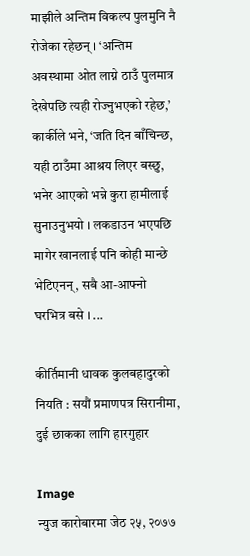माझीले अन्तिम विकल्प पुलमुनि नै रोजेका रहेछन् । ‘अन्तिम अवस्थामा ओत लाग्ने ठाउँ पुलमात्र देखेपछि त्यही रोज्नुभएको रहेछ,’ कार्कीले भने, ‘जति दिन बाँचिन्छ, यही ठाउँमा आश्रय लिएर बस्छु, भनेर आएको भन्ने कुरा हामीलाई सुनाउनुभयो । लकडाउन भएपछि मागेर खानलाई पनि कोही मान्छे भेटिएनन्, सबै आ-आफ्नो घरभित्र बसे । ...

कीर्तिमानी धावक कुलबहादुरको नियति : सयौं प्रमाणपत्र सिरानीमा, दुई छाकका लागि हारगुहार

Image
न्युज कारोबारमा जेठ २५, २०७७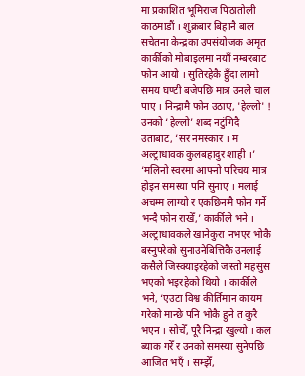मा प्रकाशित भूमिराज पिठातोली काठमाडौं । शुक्रबार बिहानै बाल सचेतना केन्द्रका उपसंयोजक अमृत कार्कीको मोबाइलमा नयाँ नम्बरबाट फोन आयो । सुतिरहेकै हुँदा लामो समय घण्टी बजेपछि मात्र उनले चाल पाए । निन्द्रामै फोन उठाए, 'हेल्लो' ! उनको ‘हेल्लो’ शब्द नटुंगिदै उताबाट, ‘सर नमस्कार । म अल्ट्राधावक कुलबहादुर शाही ।’  ‘मलिनो स्वरमा आफ्नो परिचय मात्र होइन समस्या पनि सुनाए । मलाई अचम्म लाग्यो र एकछिनमै फोन गर्ने भन्दै फोन राखेँ,’ कार्कीले भने । अल्ट्राधावकले खानेकुरा नभएर भोकै बस्नुपरेको सुनाउनेबित्तिकै उनलाई कसैले जिस्क्याइरहेको जस्तो महसुस भएको भइरहेको थियो । कार्कीले भने, ‘एउटा विश्व कीर्तिमान कायम गरेको मान्छे पनि भोकै हुने त कुरै भएन । सोचेँ, पूरै निन्द्रा खुल्यो । कल ब्याक गरेँ र उनको समस्या सुनेपछि आजित भएँ । सम्झेँ,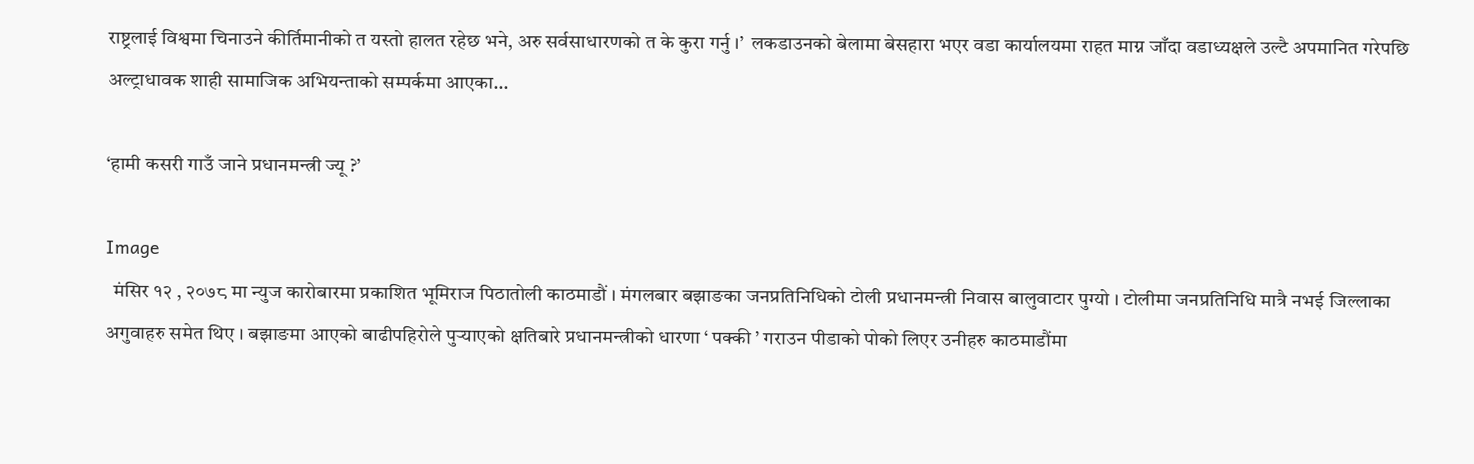राष्ट्रलाई विश्वमा चिनाउने कीर्तिमानीको त यस्तो हालत रहेछ भने, अरु सर्वसाधारणको त के कुरा गर्नु ।’  लकडाउनको बेलामा बेसहारा भएर वडा कार्यालयमा राहत माग्न जाँदा वडाध्यक्षले उल्टै अपमानित गरेपछि अल्ट्राधावक शाही सामाजिक अभियन्ताको सम्पर्कमा आएका...

‘हामी कसरी गाउँ जाने प्रधानमन्त्री ज्यू ?’

Image
  मंसिर १२ , २०७८ मा न्युज कारोबारमा प्रकाशित भूमिराज पिठातोली काठमाडौं । मंगलबार बझाङका जनप्रतिनिधिको टोली प्रधानमन्त्री निवास बालुवाटार पुग्यो । टोलीमा जनप्रतिनिधि मात्रै नभई जिल्लाका अगुवाहरु समेत थिए । बझाङमा आएको बाढीपहिरोले पुर्‍याएको क्षतिबारे प्रधानमन्त्रीको धारणा ‘ पक्की ’ गराउन पीडाको पोको लिएर उनीहरु काठमाडौंमा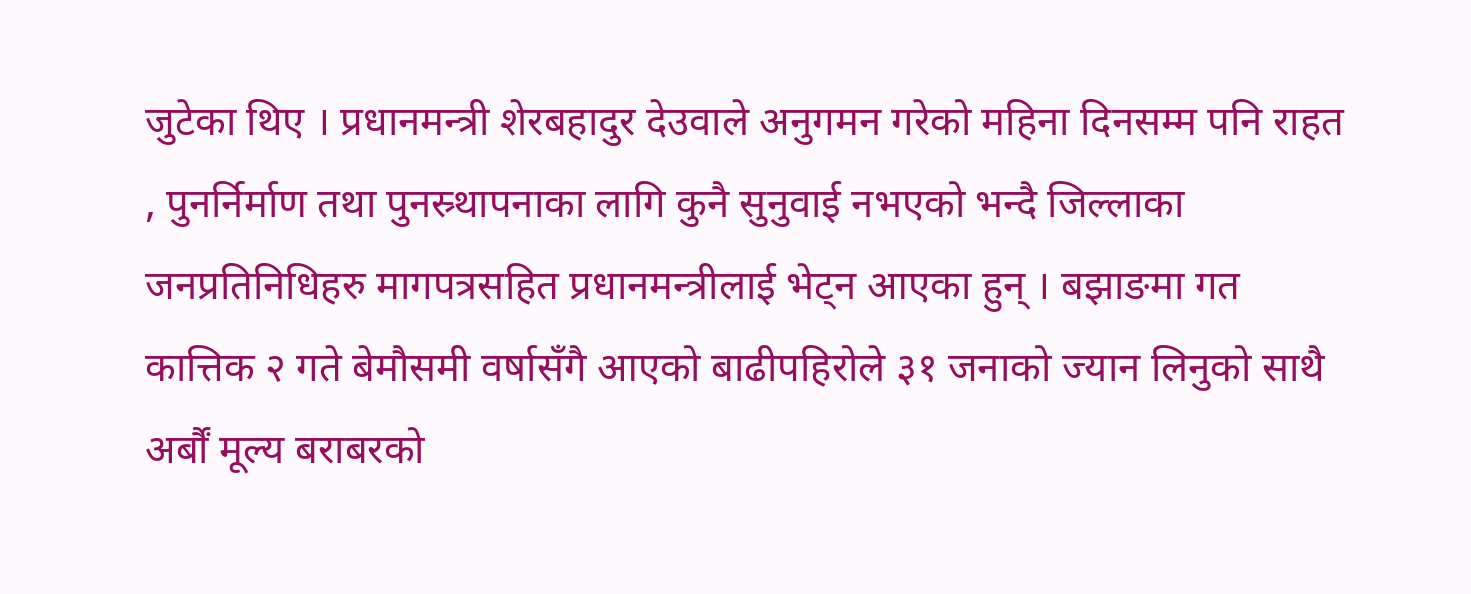जुटेका थिए । प्रधानमन्त्री शेरबहादुर देउवाले अनुगमन गरेको महिना दिनसम्म पनि राहत , पुनर्निर्माण तथा पुनस्र्थापनाका लागि कुनै सुनुवाई नभएको भन्दै जिल्लाका जनप्रतिनिधिहरु मागपत्रसहित प्रधानमन्त्रीलाई भेट्न आएका हुन् । बझाङमा गत कात्तिक २ गते बेमौसमी वर्षासँगै आएको बाढीपहिरोले ३१ जनाको ज्यान लिनुको साथै अर्बौं मूल्य बराबरको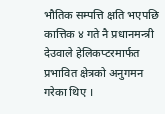भौतिक सम्पत्ति क्षति भएपछि कात्तिक ४ गते नै प्रधानमन्त्री देउवाले हेलिकप्टरमार्फत प्रभावित क्षेत्रको अनुगमन गरेका थिए ।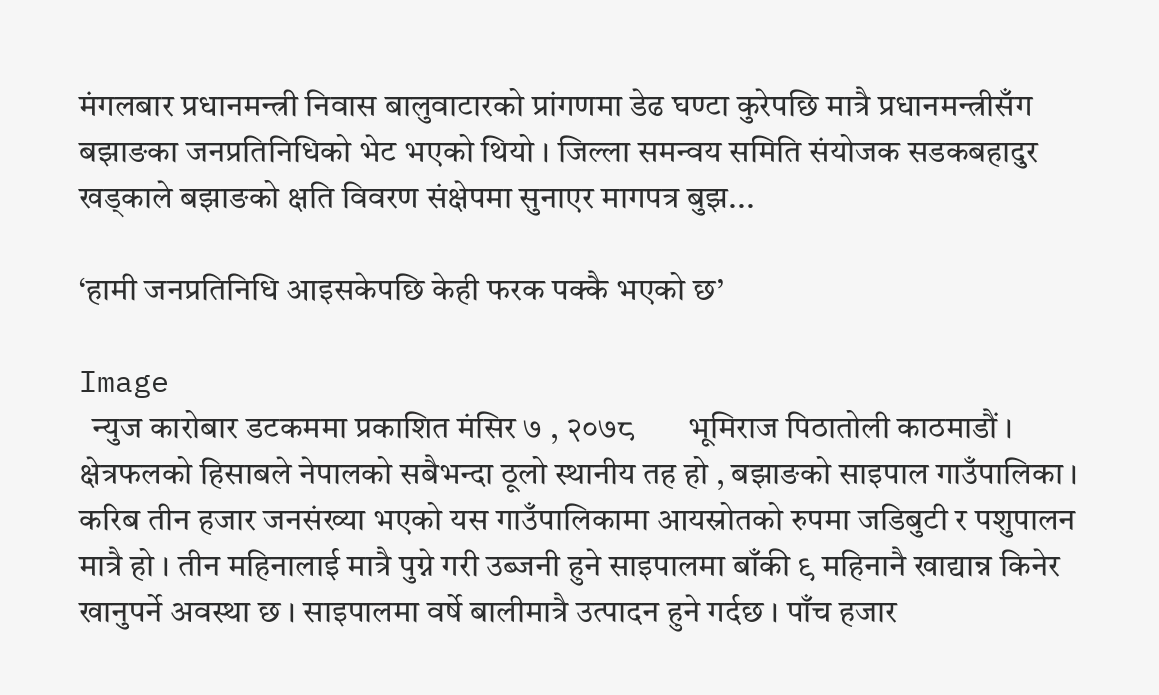मंगलबार प्रधानमन्त्री निवास बालुवाटारको प्रांगणमा डेढ घण्टा कुरेपछि मात्रै प्रधानमन्त्रीसँग बझाङका जनप्रतिनिधिको भेट भएको थियो । जिल्ला समन्वय समिति संयोजक सडकबहादुर खड्काले बझाङको क्षति विवरण संक्षेपमा सुनाएर मागपत्र बुझ...

‘हामी जनप्रतिनिधि आइसकेपछि केही फरक पक्कै भएको छ’

Image
  न्युज कारोबार डटकममा प्रकाशित मंसिर ७ , २०७८       भूमिराज पिठातोली काठमाडौं । क्षेत्रफलको हिसाबले नेपालको सबैभन्दा ठूलो स्थानीय तह हो , बझाङको साइपाल गाउँपालिका । करिब तीन हजार जनसंख्या भएको यस गाउँपालिकामा आयस्रोतको रुपमा जडिबुटी र पशुपालन मात्रै हो । तीन महिनालाई मात्रै पुग्ने गरी उब्जनी हुने साइपालमा बाँकी ९ महिनानै खाद्यान्न किनेर खानुपर्ने अवस्था छ । साइपालमा वर्षे बालीमात्रै उत्पादन हुने गर्दछ । पाँच हजार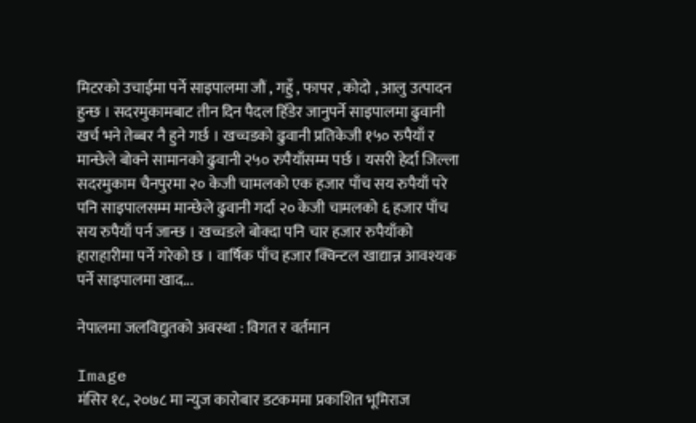मिटरको उचाईमा पर्ने साइपालमा जौं , गहुँ , फापर , कोदो , आलु उत्पादन हुन्छ । सदरमुकामबाट तीन दिन पैदल हिँडेर जानुपर्ने साइपालमा ढुवानी खर्च भने तेब्बर नै हुने गर्छ । खच्चडको ढुवानी प्रतिकेजी १५० रुपैयाँ र मान्छेले बोक्ने सामानको ढुवानी २५० रुपैयाँसम्म पर्छ । यसरी हेर्दा जिल्ला सदरमुकाम चैनपुरमा २० केजी चामलको एक हजार पाँच सय रुपैयाँ परे पनि साइपालसम्म मान्छेले ढुवानी गर्दा २० केजी चामलको ६ हजार पाँच सय रुपैयाँ पर्न जान्छ । खच्चडले बोक्दा पनि चार हजार रुपैयाँको हाराहारीमा पर्ने गरेको छ । वार्षिक पाँच हजार क्विन्टल खाद्यान्न आवश्यक पर्ने साइपालमा खाद...

नेपालमा जलविद्युतको अवस्था : विगत र वर्तमान

Image
मंसिर १८, २०७८ मा न्युज कारोबार डटकममा प्रकाशित भूमिराज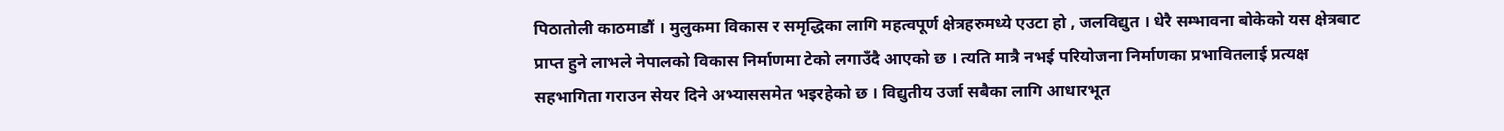पिठातोली काठमाडौं । मुलुकमा विकास र समृद्धिका लागि महत्वपूर्ण क्षेत्रहरुमध्ये एउटा हो , जलविद्युत । धेरै सम्भावना बोकेको यस क्षेत्रबाट प्राप्त हुने लाभले नेपालको विकास निर्माणमा टेको लगाउँदै आएको छ । त्यति मात्रै नभई परियोजना निर्माणका प्रभावितलाई प्रत्यक्ष सहभागिता गराउन सेयर दिने अभ्याससमेत भइरहेको छ । विद्युतीय उर्जा सबैका लागि आधारभूत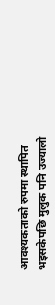आवश्यकताको रुपमा स्थापित भइसकेपछि मुलुक पनि उज्यालो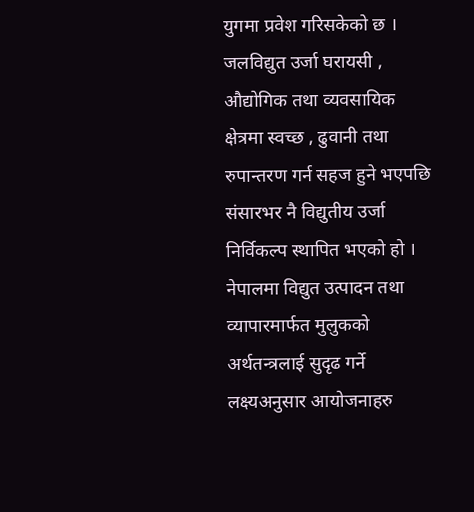युगमा प्रवेश गरिसकेको छ । जलविद्युत उर्जा घरायसी , औद्योगिक तथा व्यवसायिक क्षेत्रमा स्वच्छ , ढुवानी तथा रुपान्तरण गर्न सहज हुने भएपछि संसारभर नै विद्युतीय उर्जा निर्विकल्प स्थापित भएको हो । नेपालमा विद्युत उत्पादन तथा व्यापारमार्फत मुलुकको अर्थतन्त्रलाई सुदृढ गर्ने लक्ष्यअनुसार आयोजनाहरु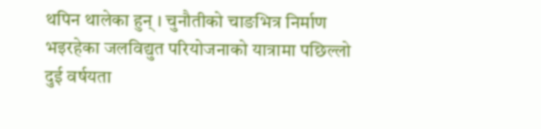थपिन थालेका हुन् । चुनौतीको चाङभित्र निर्माण भइरहेका जलविद्युत परियोजनाको यात्रामा पछिल्लो दुई वर्षयता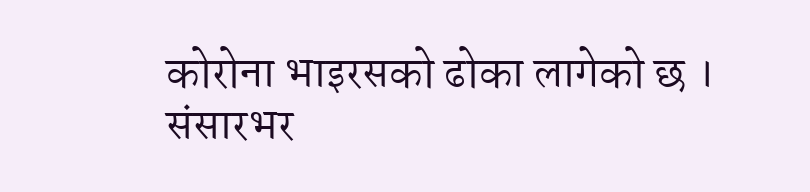कोरोना भाइरसको ढोका लागेको छ । संसारभर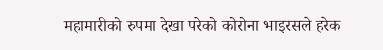महामारीको रुपमा देखा परेको कोरोना भाइरसले हरेक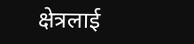क्षेत्रलाई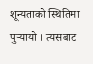शून्यताको स्थितिमा पुर्‍यायो । त्यसबाट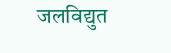जलविद्युत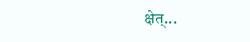क्षेत्...